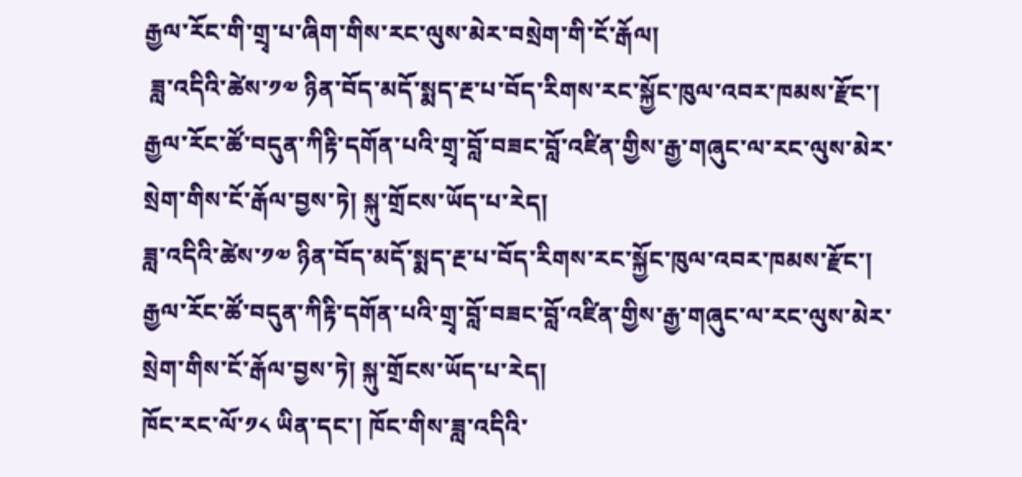རྒྱལ་རོང་གི་གྲྭ་པ་ཞིག་གིས་རང་ལུས་མེར་བསྲེག་གི་ངོ་རྒོལ།
 ཟླ་འདིའི་ཚེས་༡༧ ཉིན་བོད་མདོ་སྨད་རྔ་པ་བོད་རིགས་རང་སྐྱོང་ཁུལ་འབར་ཁམས་རྫོང་། རྒྱལ་རོང་ཚོ་བདུན་ཀིརྟི་དགོན་པའི་གྲྭ་བློ་བཟང་བློ་འཛིན་གྱིས་རྒྱ་གཞུང་ལ་རང་ལུས་མེར་སྲེག་གིས་ངོ་རྒོལ་བྱས་ཏེ། སྐུ་གྲོངས་ཡོད་པ་རེད།
ཟླ་འདིའི་ཚེས་༡༧ ཉིན་བོད་མདོ་སྨད་རྔ་པ་བོད་རིགས་རང་སྐྱོང་ཁུལ་འབར་ཁམས་རྫོང་། རྒྱལ་རོང་ཚོ་བདུན་ཀིརྟི་དགོན་པའི་གྲྭ་བློ་བཟང་བློ་འཛིན་གྱིས་རྒྱ་གཞུང་ལ་རང་ལུས་མེར་སྲེག་གིས་ངོ་རྒོལ་བྱས་ཏེ། སྐུ་གྲོངས་ཡོད་པ་རེད།
ཁོང་རང་ལོ་༡༨ ཡིན་དང་། ཁོང་གིས་ཟླ་འདིའི་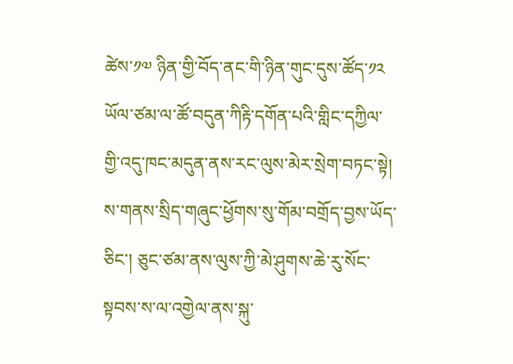ཚེས་༡༧ ཉིན་གྱི་བོད་ནང་གི་ཉིན་གུང་དུས་ཚོད་༡༢ ཡོལ་ཙམ་ལ་ཚོ་བདུན་ཀིརྟི་དགོན་པའི་གླིང་དཀྱིལ་གྱི་འདུ་ཁང་མདུན་ནས་རང་ལུས་མེར་སྲེག་བཏང་སྟེ། ས་གནས་སྲིད་གཞུང་ཕྱོགས་སུ་གོམ་བགྲོད་བྱས་ཡོད་ཅིང་། ཅུང་ཙམ་ནས་ལུས་ཀྱི་མེ་ཤུགས་ཆེ་རུ་སོང་སྟབས་ས་ལ་འགྱེལ་ནས་སྐུ་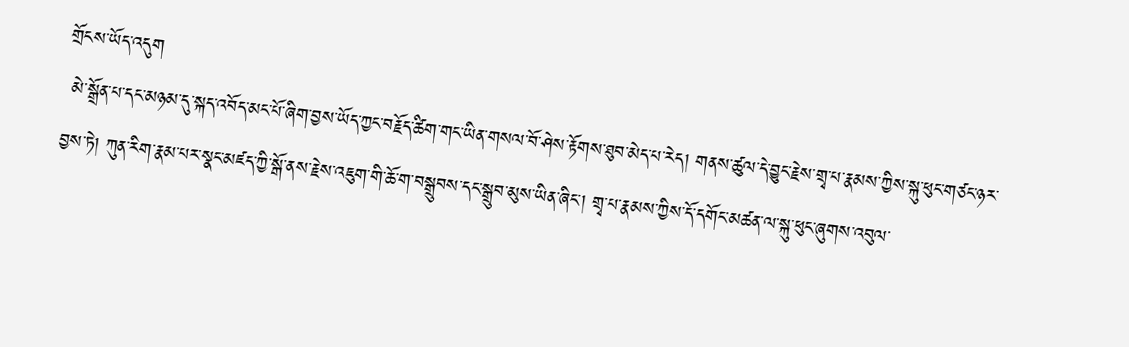གྲོངས་ཡོད་འདུག
 མེ་སྒྲོན་པ་དང་མཉམ་དུ་སྐད་འབོད་མང་པོ་ཞིག་བྱས་ཡོད་ཀྱང་བརྗོད་ཚིག་གང་ཡིན་གསལ་བོ་ཤེས་རྟོགས་ཐུབ་མེད་པ་རེད། གནས་ཚུལ་དེ་བྱུང་རྗེས་གྲྭ་པ་རྣམས་ཀྱིས་སྐུ་ཕུང་གཙང་ཉར་བྱས་ཏེ། ཀུན་རིག་རྣམ་པར་སྣང་མཛད་ཀྱི་སྒོ་ནས་རྗེས་འཇུག་གི་ཆོ་ག་བསྒྲུབས་དང་སྒྲུབ་མུས་ཡིན་ཞིང་། གྲྭ་པ་རྣམས་ཀྱིས་དོ་དགོང་མཚན་ལ་སྐུ་ཕུང་ཞུགས་འབུལ་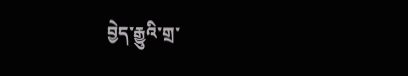བྱེད་རྒྱུའི་གྲ་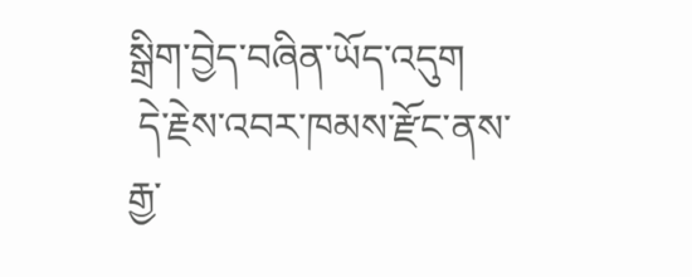སྒྲིག་བྱེད་བཞིན་ཡོད་འདུག
 དེ་རྗེས་འབར་ཁམས་རྫོང་ནས་རྒྱ་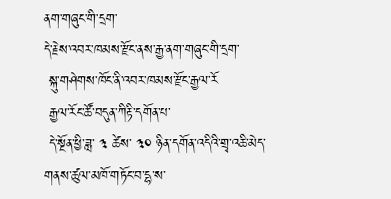ནག་གཞུང་གི་དྲག་
དེ་རྗེས་འབར་ཁམས་རྫོང་ནས་རྒྱ་ནག་གཞུང་གི་དྲག་
 སྐུ་གཤེགས་ཁོང་ནི་འབར་ཁམས་རྫོང་རྒྱལ་རོ
 རྒྱལ་རོང་ཚོ་བདུན་ཀིརྟི་དགོན་པ་
 དེ་སྔོན་ཕྱི་ཟླ་ ༣ ཚེས་ ༣༠ ཉིན་དགོན་འདིའི་གྲྭ་འཆི་མེད་
གནས་ཚུལ་མཁོ་གཏོང་བ་དྷ་ས་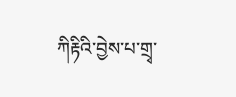ཀིརྟིའི་བྱེས་པ་གྲྭ་